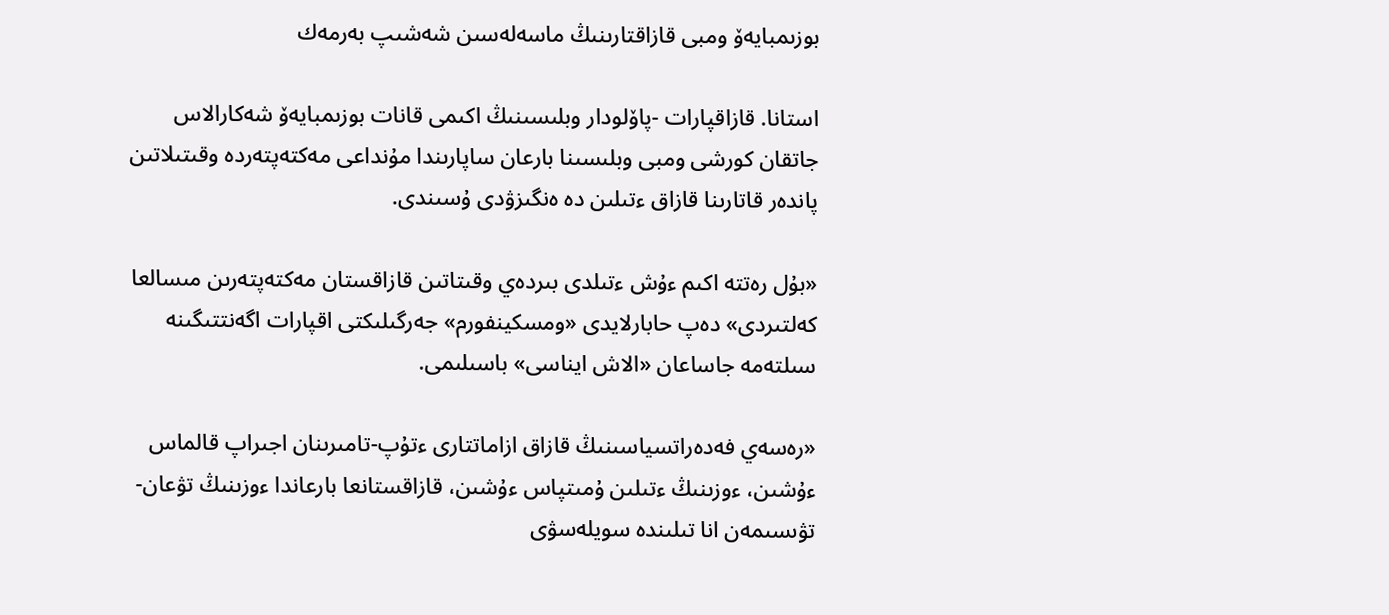بوزىمبايەۆ ومبى قازاقتارىنىڭ ماسەلەسىن شەشىپ بەرمەك

استانا. قازاقپارات -پاۆلودار وبلىسىنىڭ اكىمى قانات بوزىمبايەۆ شەكارالاس جاتقان كورشى ومبى وبلىسىنا بارعان ساپارىندا مۇنداعى مەكتەپتەردە وقىتىلاتىن پاندەر قاتارىنا قازاق ءتىلىن دە ەنگىزۋدى ۇسىندى.

«بۇل رەتتە اكىم ءۇش ءتىلدى بىردەي وقىتاتىن قازاقستان مەكتەپتەرىن مىسالعا كەلتىردى» دەپ حابارلايدى «ومسكينفورم» جەرگىلىكتى اقپارات اگەنتتىگىنە سىلتەمە جاساعان «الاش ايناسى» باسىلىمى.

«رەسەي فەدەراتسياسىنىڭ قازاق ازاماتتارى ءتۇپ-تامىرىنان اجىراپ قالماس ءۇشىن، ءوزىنىڭ ءتىلىن ۇمىتپاس ءۇشىن، قازاقستانعا بارعاندا ءوزىنىڭ تۋعان-تۋىسىمەن انا تىلىندە سويلەسۋى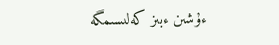ءۇشىن ءبىز كەلىسىمگە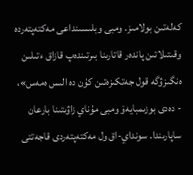كەلەتىن بولامىز. ومبى وبلىسىنداعى مەكتەپتەردە وقىتىلاتىن پاندەر قاتارىنا بىرتىندەپ قازاق ءتىلىن ەنگىزۋگە قول جەتكىزەتىن كۇن دە الىس ەمەس»، - دەدى بوزىمبايەۆ ومبى مۇناي زاۋىتىنا بارعان ساپارىندا. سونداي-اق ول مەكتەپتەردى قاجەتتى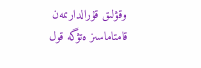وقۋلىق قۇرالدارىمەن قامتاماسىز ەتۋگە قول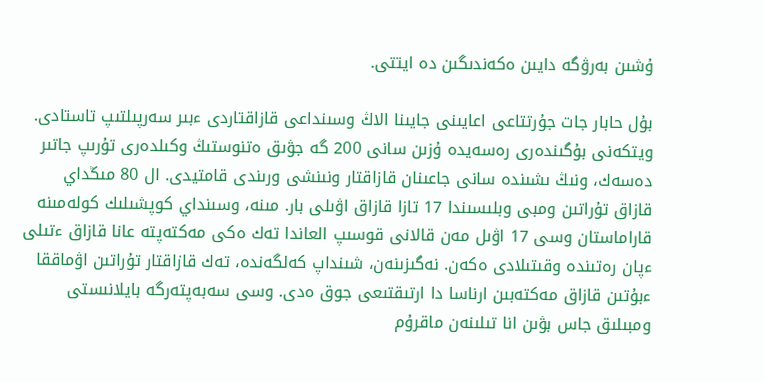ۇشىن بەرۋگە دايىن ەكەندىگىن دە ايتتى.

بۇل حابار جات جۇرتتاعى اعايىنى جايىنا الاڭ وسىنداعى قازاقتاردى ءبىر سەرپىلتىپ تاستادى. ويتكەنى بۇگىندەرى رەسەيدە ۇزىن سانى 200 گە جۋىق ەتنوستىڭ وكىلدەرى تۇرىپ جاتىر دەسەك، ونىڭ ىشىندە سانى جاعىنان قازاقتار ونىنشى ورىندى قامتيدى. ال 80 مىڭداي قازاق تۇراتىن ومبى وبلىسىندا 17 تازا قازاق اۋىلى بار. مىنە، وسىنداي كوپشىلىك كولەمىنە قاراماستان وسى 17 اۋىل مەن قالانى قوسىپ العاندا تەك ەكى مەكتەپتە عانا قازاق ءتىلى ءپان رەتىندە وقىتىلادى ەكەن. نەگىزىنەن، شىنداپ كەلگەندە، تەك قازاقتار تۇراتىن اۋماققا ءبۇتىن قازاق مەكتەبىن ارناسا دا ارتىقتىعى جوق ەدى. وسى سەبەپتەرگە بايلانىستى ومبىلىق جاس بۋىن انا تىلىنەن ماقرۇم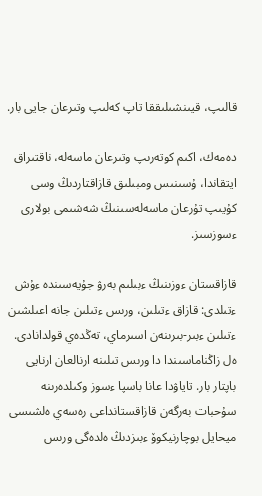قالىپ، قيىنشىلىققا تاپ كەلىپ وتىرعان جايى بار.

دەمەك، اكىم كوتەرىپ وتىرعان ماسەلە، ناقتىراق ايتقاندا، ۇسىنىس ومبىلىق قازاقتاردىڭ وسى كۇيىپ تۇرعان ماسەلەسىنىڭ شەشىمى بولارى ءسوزسىز.

قازاقستان ءوزىنىڭ ءبىلىم بەرۋ جۇيەسىندە ءۇش ءتىلدى: قازاق ءتىلىن، ورىس ءتىلىن جانە اعىلشىن ءتىلىن ءبىر-بىرىنەن اسىرماي، تەڭدەي قولدانادى. ەل زاڭناماسىندا دا ورىس تىلىنە ارنالعان ارنايى باپتار بار. تاياۋدا عانا باسپا ءسوز وكىلدەرىنە سۇحبات بەرگەن قازاقستانداعى رەسەي ەلشىسى ميحايل بوچارنيكوۆ ءبىزدىڭ ەلدەگى ورىس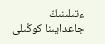ءتىلىنىڭ جاعدايىنا كوڭىلى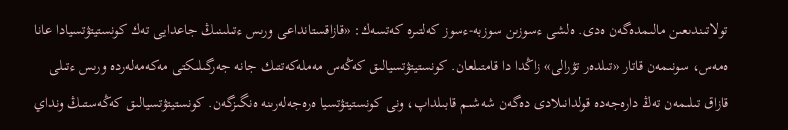تولاتىندىعىن مالىمدەگەن ەدى. ەلشى ءسوزىن سوزبە-ءسوز كەلتىرە كەتسەك: «قازاقستانداعى ورىس ءتىلىنىڭ جاعدايى تەك كونستيتۋتسيادا عانا ەمەس، سونىمەن قاتار «تىلدەر تۋرالى» زاڭدا دا قامتىلعان. كونستيتۋتسيالىق كەڭەس مەملەكەتتىك جانە جەرگىلىكتى مەكەمەلەردە ورىس ءتىلى قازاق تىلىمەن تەڭ دارەجەدە قولدانىلادى دەگەن شەشىم قابىلداپ، ونى كونستيتۋتسيا ەرەجەلەرىنە ەنگىزگەن. كونستيتۋتسيالىق كەڭەستىڭ ونداي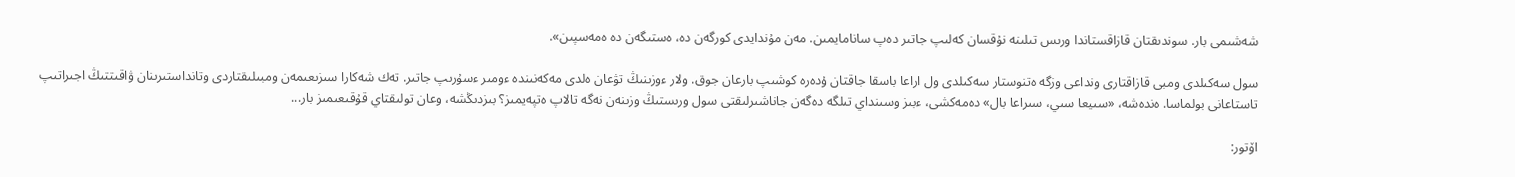شەشىمى بار. سوندىقتان قازاقستاندا ورىس تىلىنە نۇقسان كەلىپ جاتىر دەپ سانامايمىن. مەن مۇندايدى كورگەن دە، ەستىگەن دە ەمەسپىن».

سول سەكىلدى ومبى قازاقتارى ونداعى وزگە ەتنوستار سەكىلدى ول اراعا باسقا جاقتان ۇدەرە كوشىپ بارعان جوق. ولار ءوزىنىڭ تۋعان ەلدى مەكەنىندە ءومىر ءسۇرىپ جاتىر. تەك شەكارا سىزىعىمەن ومبىلىقتاردى وتانداستىرىنان ۋاقىتتىڭ اجىراتىپ تاستاعانى بولماسا. ەندەشە، «سىيعا سىي، سىراعا بال» دەمەكشى، ءبىز وسىنداي تىلگە دەگەن جاناشىرلىقتى سول ورىستىڭ وزىنەن نەگە تالاپ ەتپەيمىز؟ بىزدىڭشە، وعان تولىقتاي قۇقىعىمىز بار...

اۆتور: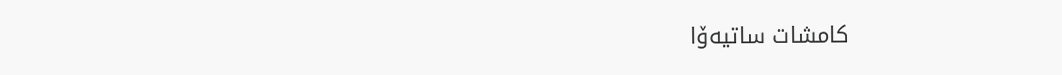كامشات ساتيەۆا